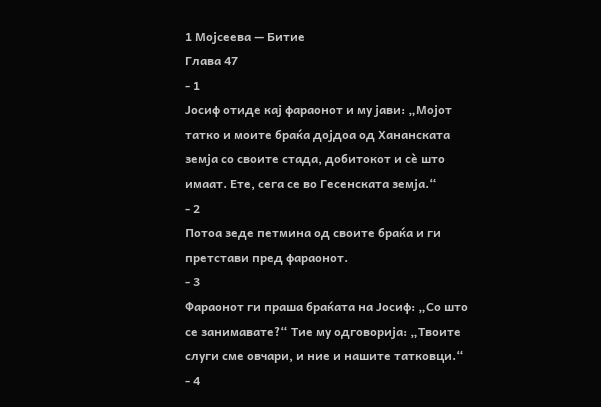1 Мојсеева — Битие
Глава 47
- 1
Јосиф отиде кај фараонот и му јави: „Мојот татко и моите браќа дојдоа од Хананската земја со своите стада, добитокот и сѐ што имаат. Ете, сега се во Гесенската земја.“
- 2
Потоа зеде петмина од своите браќа и ги претстави пред фараонот.
- 3
Фараонот ги праша браќата на Јосиф: „Со што се занимавате?“ Тие му одговорија: „Твоите слуги сме овчари, и ние и нашите татковци.“
- 4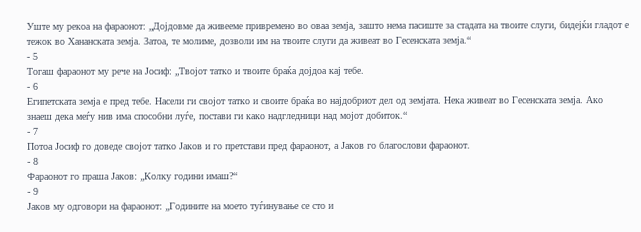Уште му рекоа на фараонот: „Дојдовме да живееме привремено во оваа земја, зашто нема пасиште за стадата на твоите слуги, бидејќи гладот е тежок во Хананската земја. Затоа, те молиме, дозволи им на твоите слуги да живеат во Гесенската земја.“
- 5
Тогаш фараонот му рече на Јосиф: „Твојот татко и твоите браќа дојдоа кај тебе.
- 6
Египетската земја е пред тебе. Насели ги својот татко и своите браќа во најдобриот дел од земјата. Нека живеат во Гесенската земја. Ако знаеш дека меѓу нив има способни луѓе, постави ги како надгледници над мојот добиток.“
- 7
Потоа Јосиф го доведе својот татко Јаков и го претстави пред фараонот, а Јаков го благослови фараонот.
- 8
Фараонот го праша Јаков: „Колку години имаш?“
- 9
Јаков му одговори на фараонот: „Годините на моето туѓинување се сто и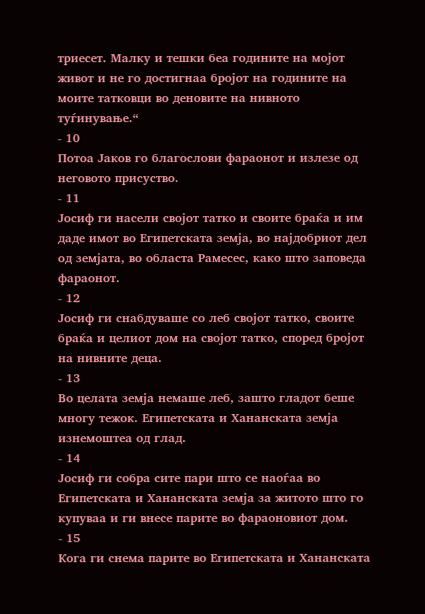триесет. Малку и тешки беа годините на мојот живот и не го достигнаа бројот на годините на моите татковци во деновите на нивното туѓинување.“
- 10
Потоа Јаков го благослови фараонот и излезе од неговото присуство.
- 11
Јосиф ги насели својот татко и своите браќа и им даде имот во Египетската земја, во најдобриот дел од земјата, во областа Рамесес, како што заповеда фараонот.
- 12
Јосиф ги снабдуваше со леб својот татко, своите браќа и целиот дом на својот татко, според бројот на нивните деца.
- 13
Во целата земја немаше леб, зашто гладот беше многу тежок. Египетската и Хананската земја изнемоштеа од глад.
- 14
Јосиф ги собра сите пари што се наоѓаа во Египетската и Хананската земја за житото што го купуваа и ги внесе парите во фараоновиот дом.
- 15
Кога ги снема парите во Египетската и Хананската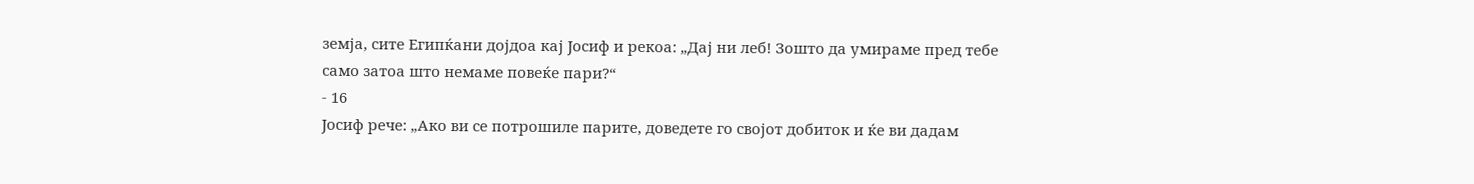земја, сите Египќани дојдоа кај Јосиф и рекоа: „Дај ни леб! Зошто да умираме пред тебе само затоа што немаме повеќе пари?“
- 16
Јосиф рече: „Ако ви се потрошиле парите, доведете го својот добиток и ќе ви дадам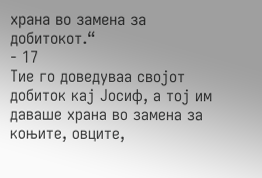храна во замена за добитокот.“
- 17
Тие го доведуваа својот добиток кај Јосиф, а тој им даваше храна во замена за коњите, овците,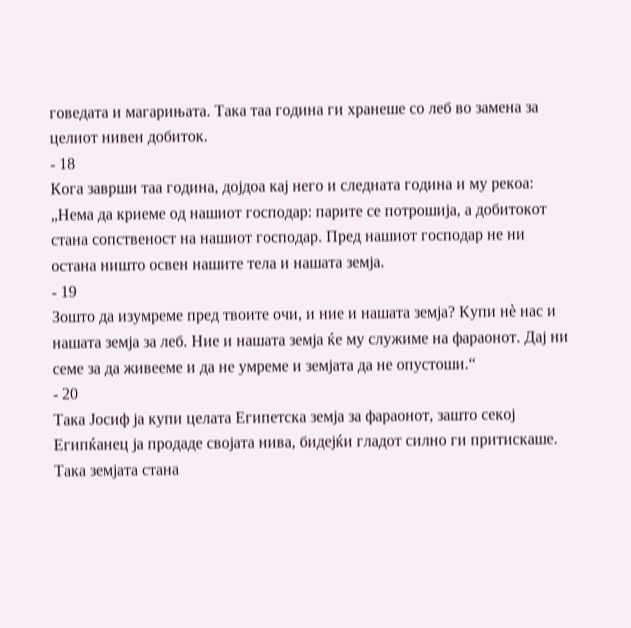говедата и магарињата. Така таа година ги хранеше со леб во замена за целиот нивен добиток.
- 18
Кога заврши таа година, дојдоа кај него и следната година и му рекоа: „Нема да криеме од нашиот господар: парите се потрошија, а добитокот стана сопственост на нашиот господар. Пред нашиот господар не ни остана ништо освен нашите тела и нашата земја.
- 19
Зошто да изумреме пред твоите очи, и ние и нашата земја? Купи нѐ нас и нашата земја за леб. Ние и нашата земја ќе му служиме на фараонот. Дај ни семе за да живееме и да не умреме и земјата да не опустоши.“
- 20
Така Јосиф ја купи целата Египетска земја за фараонот, зашто секој Египќанец ја продаде својата нива, бидејќи гладот силно ги притискаше. Така земјата стана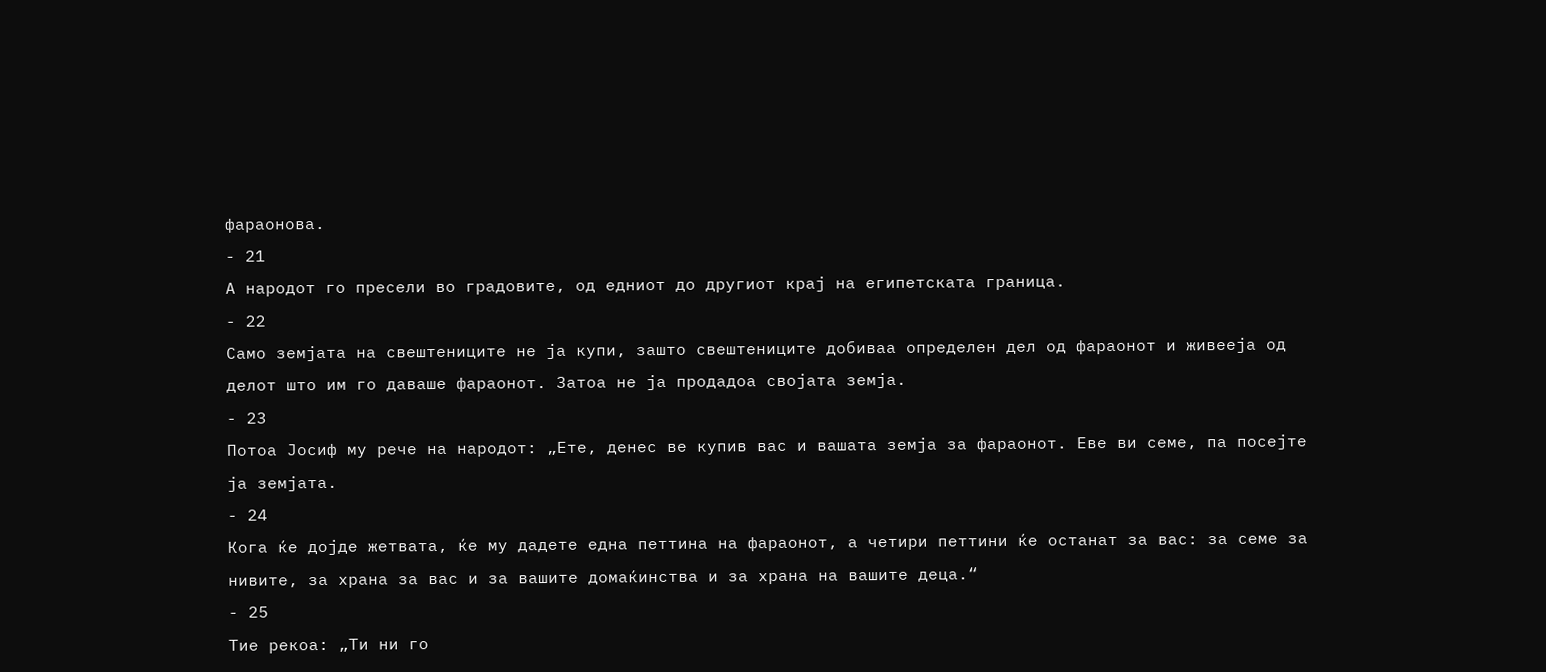фараонова.
- 21
А народот го пресели во градовите, од едниот до другиот крај на египетската граница.
- 22
Само земјата на свештениците не ја купи, зашто свештениците добиваа определен дел од фараонот и живееја од делот што им го даваше фараонот. Затоа не ја продадоа својата земја.
- 23
Потоа Јосиф му рече на народот: „Ете, денес ве купив вас и вашата земја за фараонот. Еве ви семе, па посејте ја земјата.
- 24
Кога ќе дојде жетвата, ќе му дадете една петтина на фараонот, а четири петтини ќе останат за вас: за семе за нивите, за храна за вас и за вашите домаќинства и за храна на вашите деца.“
- 25
Тие рекоа: „Ти ни го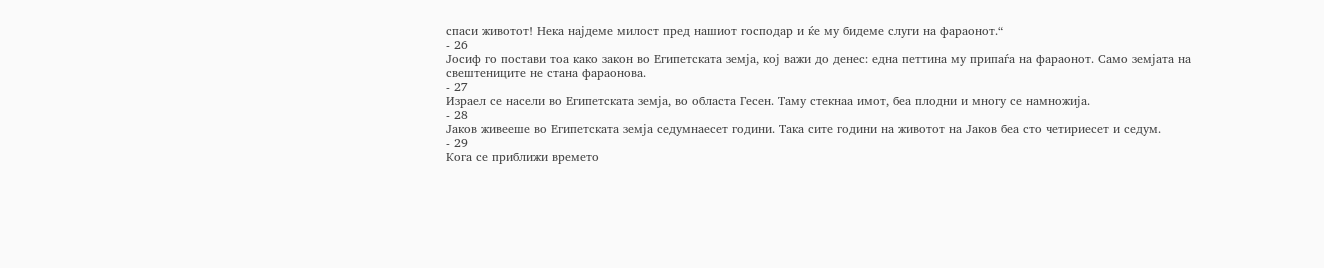спаси животот! Нека најдеме милост пред нашиот господар и ќе му бидеме слуги на фараонот.“
- 26
Јосиф го постави тоа како закон во Египетската земја, кој важи до денес: една петтина му припаѓа на фараонот. Само земјата на свештениците не стана фараонова.
- 27
Израел се насели во Египетската земја, во областа Гесен. Таму стекнаа имот, беа плодни и многу се намножија.
- 28
Јаков живееше во Египетската земја седумнаесет години. Така сите години на животот на Јаков беа сто четириесет и седум.
- 29
Кога се приближи времето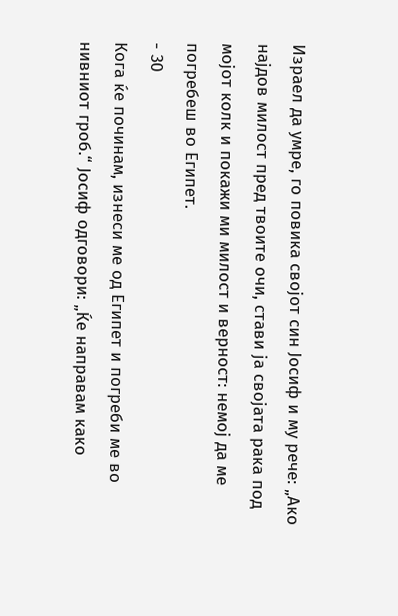Израел да умре, го повика својот син Јосиф и му рече: „Ако најдов милост пред твоите очи, стави ја својата рака под мојот колк и покажи ми милост и верност: немој да ме погребеш во Египет.
- 30
Кога ќе починам, изнеси ме од Египет и погреби ме во нивниот гроб.“ Јосиф одговори: „Ќе направам како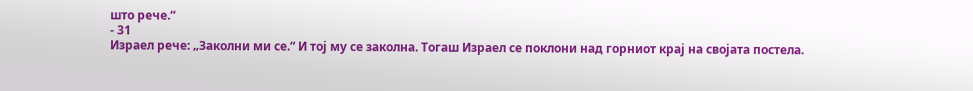што рече.“
- 31
Израел рече: „Заколни ми се.“ И тој му се заколна. Тогаш Израел се поклони над горниот крај на својата постела.